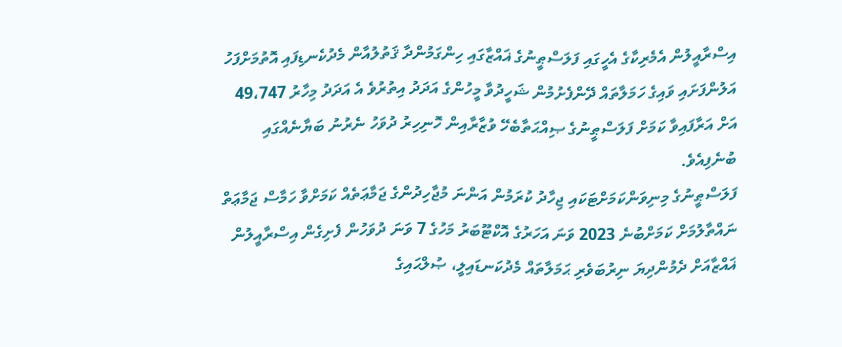އިސްރާއީލުން އެމެރިކާގެ އެހީގައި ފަލަސްޠީނުގެ ޣައްޒާގައި ހިންގަމުންދާ ޤަތުލުއާން މެދުކެނޑިފައި އޮތުމަށްފަހު އަލުންފަށައި ވައިގެ ހަމަލާތައް ދޭންފެށުމުން ޝަހީދުވާ މީހުންގެ އަދަދު އިތުރުވެ އެ އަދަދު މިހާރު 49،747 އަށް އަރާފައިވާ ކަމަށް ފަލަސްޠީނުގެ ޞިއްޙަތާބެހޭ ވުޒާރާއިން ހޮނިހިރު ދުވަހު ނެރުނު ބަޔާނެއްގައި ބުނެފިއެވެ.
ފަލަސްޠީނުގެ މިނިވަންކަމަށްޓަކައި ޖިހާދު ކުރަމުން އަންނަ މުޖާހިދުންގެ ޖަމާޢަތެއް ކަމަށްވާ ހަމާސް ޖަމާޢަތް ނައްތާލުމަށް ކަމަށްބުނެ 2023 ވަނަ އަހަރުގެ އޮކްޓޫބަރު މަހުގެ 7 ވަނަ ދުވަހުން ފެށިގެން އިސްރާއީލުން ޣައްޒާއަށް ދެމުންދިޔަ ނިރުބަވެރި ޙަމަލާތައް މެދުކަނޑައިލީ، ޞުލްޙައިގެ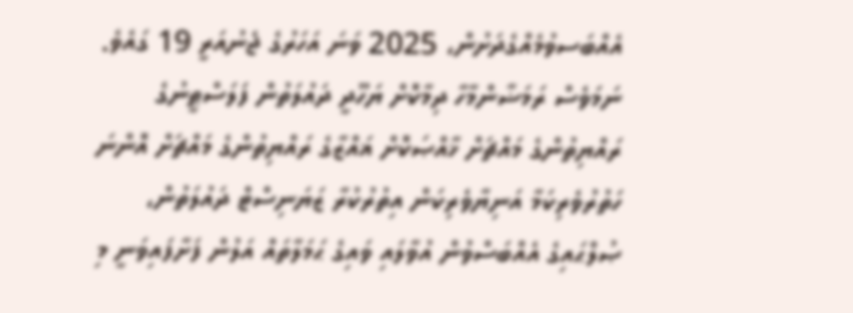އެއްބަސވުމެއްގެދަށުން، 2025 ވަނަ އަހަރުގެ ޖެނުއަރީ 19 ގައެވެ.
ނަމަވެސް ރަމަޟާންމާހާ ދިމާކޮށް ޔަހޫދީ ދައުލަތުން ފަލަސްޠީނުގެ ރައްޔިތުންގެ މައްޗަށް ޚާއްޞަކޮށް ޣައްޒާގެ ރައްޔިތުންގެ މައްޗަށް އޮންނަ ހަތުރުވެރިކަމާ އަނިޔާވެރިކަން އިތުރުކުރާ ޒަޔަނިސްޓް ދައުލަތުން، ޞުލްޙައިގެ އެއްބަސްވުން އުވާލައި ވައިގެ ޙަމަލާތައް އަލުން ފަށާފައިވަނީ މި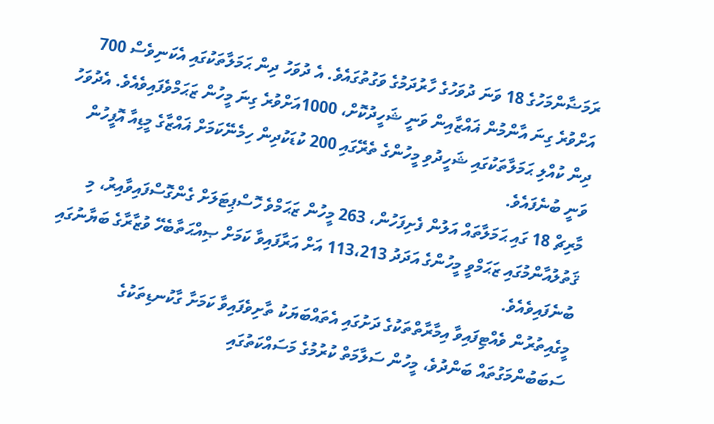ރަމަޟާންމަހުގެ 18 ވަނަ ދުވަހުގެ ހާރުދަމުގެ ވަގުތުގައެވެ. އެ ދުވަހު ދިން ޙަމަލާތަކުގައި އެކަނިވެސް 700 އަށްވުރެ ގިނަ އާންމުން ޣައްޒާއިން ވަނީ ޝަހީދުކޮށް، 1000އަށްވުރެ ގިނަ މީހުން ޒަޙަމްވެފައިވެއެވެ. އެދުވަހު ދިން ކުއްލި ޙަމަލާތަކުގައި ޝަހީދުވި މީހުންގެ ތެރޭގައި 200 ކުޑަކުދިން ހިމެނޭކަމަށް ޣައްޒާގެ މީޑިއާ އޮފީހުން ވަނީ ބުނެފައެވެ.
މާރިޗް 18 ގައި ޙަމަލާތައް އަލުން ފެށިފަހުން، 263 މީހުން ޒަޙަމްވެ ހޮސްޕިޓަލަށް ގެންގޮސްފައިވާއިރު، މި ޤަތުލުއާންމުގައި ޒަޙަމްވީ މީހުންގެ އަދަދު 113،213 އަށް އަރާފައިވާ ކަމަށް ޞިއްޙަތާބެހޭ ވުޒާރާގެ ބަޔާނުގައި ބުނެފައިވެއެވެ.
މީގެއިތުރުން ވެއްޓިފައިވާ އިމާރާތްތަކުގެ ދަށުގައި އެތައްބަޔަކު ތާށިވެފައިވާ ކަމަށާ ގާކުނޑިތަކުގެ ސަބަބުންމަގުތައް ބަންދުވެ، މީހުން ސަލާމަތް ކުރުމުގެ މަސައްކަތުގައި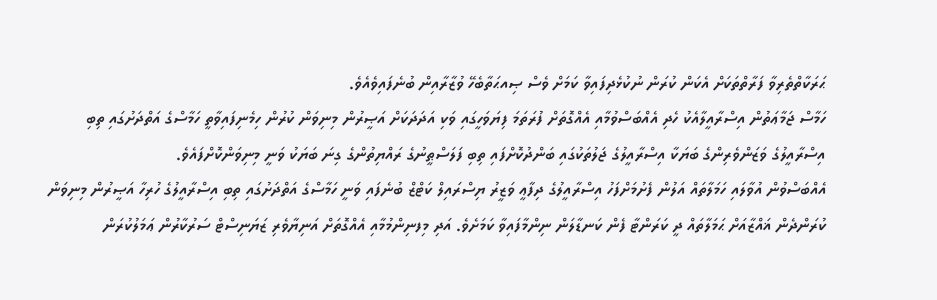ޙަރަކާތްތެރިވާ ފަރާތްތަކަށް އެކަން ކުރަން ނުކުޅެދިފައިވާ ކަމަށް ވެސް ޞިއޙަތާބެހޭ ވުޒާރާއިން ބުނެފައިވެއެވެ.
ހަމާސް ޖަމާޢަތުން އިސްރާއީލާއެކު ހެދި އެއްބަސްވުމާއި އެއްގޮތަށް ފުރަތަމަ ފިޔަވަހީގައި ވަކި އަދަދަކަށް އަޞީރުން މިނިވަން ކުރުން ހިމެނިފައިވާތީ ހަމާސްގެ އަތްދަށުގައި ތިބި އިސްރާއީލުގެ ވަޒަންވެރިންގެ ބަޔަކާ އިސްރާއީލުގެ ޖަލުތަކުގައި ބަންދުކޮށްފައި ތިބި ފަލަސްޠީނުގެ ރައްޔިތުންގެ ގިނަ ބަޔަކު ވަނީ މިނިވަންކޮށްފައެވެ.
އެއްބަސްވުން އުވާލައި ހަމަލާތައް އަލުން ފެށުމަށްފަހު އިސްރާއީލުގެ ދިފާޢީ ވަޒީރު ޔިސްރައިލް ކަޓްޒް ބުނެފައި ވަނީ ހަމާސްގެ އަތްދަށުގައި ތިބި އިސްރާއީލުގެ ހުރިހާ އަޞީރުން މިނިވަން ކުރަންދެން ޣައްޒާއަށް ޙަމަލާތައް ދީ ކަރަންޓާ ފެން ކަނޑާލަން ނިންމާފައިވާ ކަމަށެވެ. އަދި މިފނިންމުމާއި އެއްގޮތަށް އަނިޔާވެރި ޒަޔަނިސްޓް ސަރުކާރުން ޢަމަލުކުރަން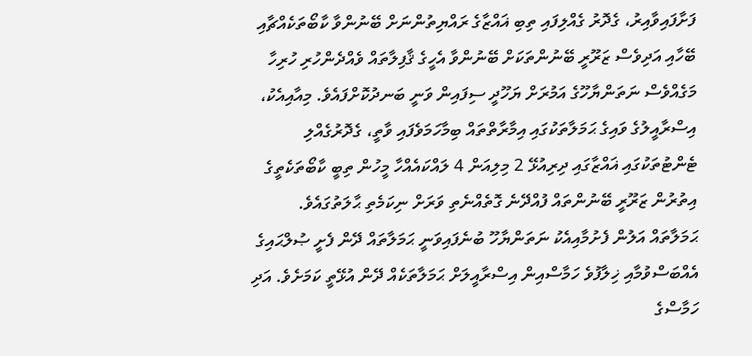ފަށާފައިވާއިރު، ގެދޮރު ގެއްލިފައި ތިބި ޣައްޒާގެ ރައްޔިތުންނަށް ބޭނުންވާ ކާބޯތަކެއްޗާއި ބޭހާއި އަދިވެސް ޒަރޫރީ ބޭނުންތަކަށް ބޭނުންވާ އެހީގެ ޤާފިލާތައް ވެއްދެންހުރި ހުރިހާ މަގެއްވެސް ނަތަންޔާހޫގެ އަމުރަށް ޔަހޫދީ ސިފައިން ވަނީ ބަނދުކޮށްފައެވެ. މިއާއިއެކު، އިސްރާއީލުގެ ވައިގެ ޙަމަލާތަކުގައި އިމާރާތްތައް ބިމާހަމަވެފައި ވާތީ، ގެދޮރުގެއްލި ޓެންޓުތަކުގައި ޣައްޒާގައި ދިރިއުޅޭ 2 މިލިއަން 4 ލައްކައެއްހާ މީހުން ތިބީ ކާބޯތަކެތީގެ އިތުރުން ޒަރޫރީ ބޭނުންތައް ފުއްދޭނެ ގޮތެއްނެތި ވަރަށް ނިކަމެތި ޙާލަތުގައެވެ.
ޙަމަލާތައް އަލުން ފެށުމާއިއެކު ނަތަންޔާހޫ ބުނެފައިވަނީ ޙަމަލާތައް ދޭން ފެށީ ޞުލްޙައިގެ އެއްބަސްވުމާއި ޚިލާފުވެ ހަމާސްއިން އިސްރާއީލަށް ޙަމަލާތަކެއް ދޭން އުޅޭތީ ކަމަށެވެ. އަދި ހަމާސްގެ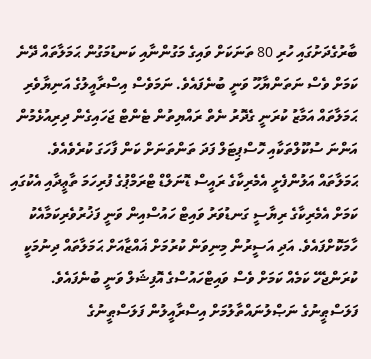ބާރުގެދަށުގައި ހުރި 80 ތަނަކަށް ވައިގެ މަގުންނާއި ކަނޑުމަގުން ޙަމަލާތައް ދޭނެ ކަމަށް ވެސް ނަތަންޔާހޫ ވަނީ ބުނެފައެވެ. ނަމަވެސް އިސްރާއީލުގެ އަނިޔާވެރި ޙަމަލާތައް އަމާޒު ކުރަނީ ގެދޮރު ނެތް ރައްޔިތުން ޓެންޓް ޖަހައިގެން ދިރިއުޅެމުން އަންނަ ސުކޫލްތަކާއި ހޮސްޕިޓަލް ފަދަ ތަންތަނަށް ކަން ފާހަގަ ކުރެވެއެވެ.
ޙަމަލާތައް އަލުންފެށީ އެމެރިކާގެ ރައީސް ޑޮނަލްޑް ޓްރަމްޕުގެ ފުރިހަމަ ތާޢީދާއި އެކުގައި ކަމަށް އެމެރިކާގެ ރިޔާސީ ގަނޑުވަރު ވައިޓް ހައުސްއިން ވަނީ ފަޚުރުވެރިކަމާއެކު ހާމަކޮށްފައެވެ. އަދި އަސީރުން މިނިވަން ކުރުމަށް ޣައްޒާއަށް ޙަމަލާތައް ދިނުމަކީ ކުރަންޖެހޭ ކަމެއް ކަމަށް ވެސް ވައިޓްހައުސްގެ އޮފިޝަލް ވަނީ ބުނެފައެވެ.
ފަލަސްޠީނުގެ ނަޞްލުނައްތާލުމަށް އިސްރާއީލުން ފަލަސްޠީނުގެ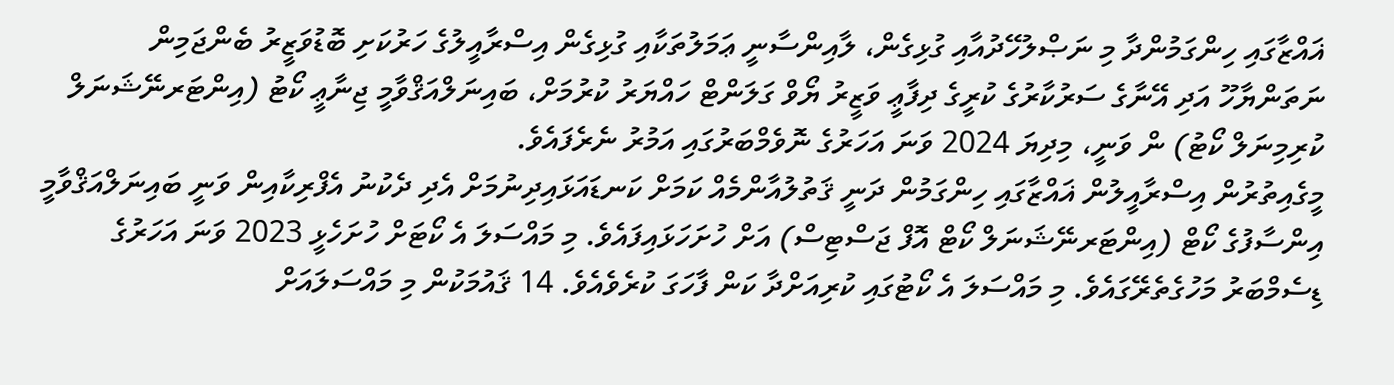ޣައްޒާގައި ހިންގަމުންދާ މި ނަޞްލުހޭދުއާއި ގުޅިގެން، ލާއިންސާނީ ޢަމަލުތަކާއި ގުޅިގެން އިސްރާއީލުގެ ހަރުކަށި ބޮޑުވަޒީރު ބެންޖަމިން ނަތަންޔާހޫ އަދި އޭނާގެ ސަރުކާރުގެ ކުރީގެ ދިފާޢީ ވަޒީރު ޔޯވް ގަލަންޓް ހައްޔަރު ކުރުމަށް، ބައިނަލްއަޤްވާމީ ޖިނާޢީ ކޯޓު (އިންޓަރނޭޝަނަލް ކުރިމިނަލް ކޯޓު) ން ވަނީ، މިދިޔަ 2024 ވަނަ އަހަރުގެ ނޮވެމްބަރުގައި އަމުރު ނެރެފައެވެ.
މީގެއިތުރުން އިސްރާއީލުން ޣައްޒާގައި ހިންގަމުން ދަނީ ޤަތުލުއާންމެއް ކަމަށް ކަނޑައަޅައިދިނުމަށް އެދި ދެކުނު އެފްރިކާއިން ވަނީ ބައިނަލްއަޤްވާމީ އިންސާފުގެ ކޯޓް (އިންޓަރނޭޝަނަލް ކޯޓް އޮފް ޖަސްޓިސް) އަށް ހުށަހަޅައިފައެވެ. މި މައްސަލަ އެ ކޯޓަށް ހުށަހެޅީ 2023 ވަނަ އަހަރުގެ ޑިސެމްބަރު މަހުގެތެރޭގައެވެ. މި މައްސަލަ އެ ކޯޓުގައި ކުރިއަށްދާ ކަން ފާހަގަ ކުރެވެއެވެ. 14 ޤައުމަކުން މި މައްސަލައަށް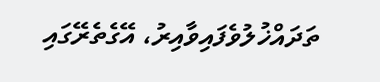ތަދައްޚުލުވެފައިވާއިރު، އޭގެތެރޭގައި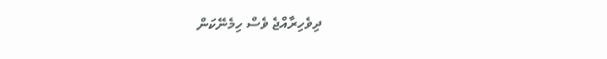ދިވެހިރާއްޖެ ވެސް ހިމެނޭކަން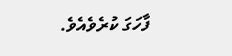ފާހަގަ ކުރެވެއެވެ.